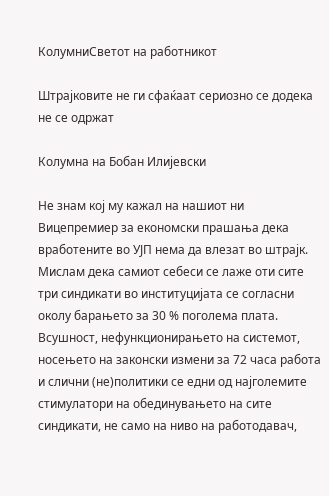КолумниСветот на работникот

Штрајковите не ги сфаќаат сериозно се додека не се одржат

Колумна на Бобан Илијевски

Не знам кој му кажал на нашиот ни Вицепремиер за економски прашања дека вработените во УЈП нема да влезат во штрајк. Мислам дека самиот себеси се лаже оти сите три синдикати во институцијата се согласни околу барањето за 30 % поголема плата. Всушност, нефункционирањето на системот, носењето на законски измени за 72 часа работа и слични (не)политики се едни од најголемите стимулатори на обединувањето на сите синдикати, не само на ниво на работодавач,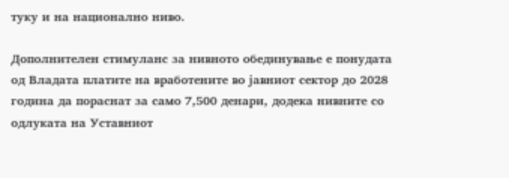туку и на национално ниво.

Дополнителен стимуланс за нивното обединување е понудата од Владата платите на вработените во јавниот сектор до 2028 година да пораснат за само 7,500 денари, додека нивните со одлуката на Уставниот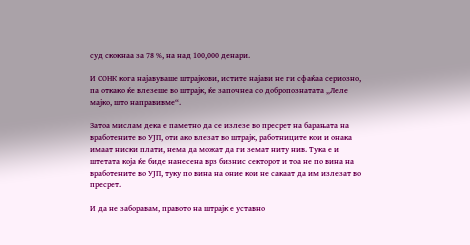суд скокнаа за 78 %, на над 100,000 денари.

И СОНК кога најавуваше штрајкови, истите најави не ги сфаќаа сериозно, па откако ќе влезеше во штрајк, ќе започнеа со добропознатата „Леле мајко, што направивме“.

Затоа мислам дека е паметно да се излезе во пресрет на барањата на вработените во УЈП, оти ако влезат во штрајк, работниците кои и онака имаат ниски плати, нема да можат да ги земат ниту нив. Тука е и штетата која ќе биде нанесена врз бизнис секторот и тоа не по вина на вработените во УЈП, туку по вина на оние кои не сакаат да им излезат во пресрет.

И да не заборавам, правото на штрајк е уставно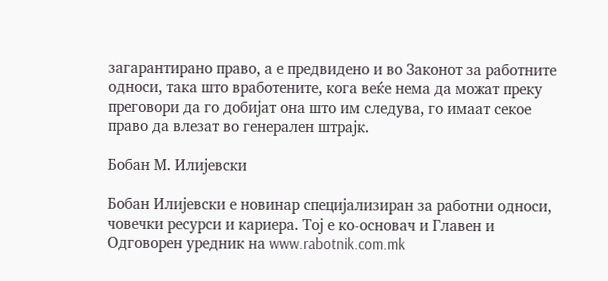загарантирано право, а е предвидено и во Законот за работните односи, така што вработените, кога веќе нема да можат преку преговори да го добијат она што им следува, го имаат секое право да влезат во генерален штрајк.

Бобан М. Илијевски

Бобан Илијевски е новинар специјализиран за работни односи, човечки ресурси и кариера. Тој е ко-основач и Главен и Одговорен уредник на www.rabotnik.com.mk